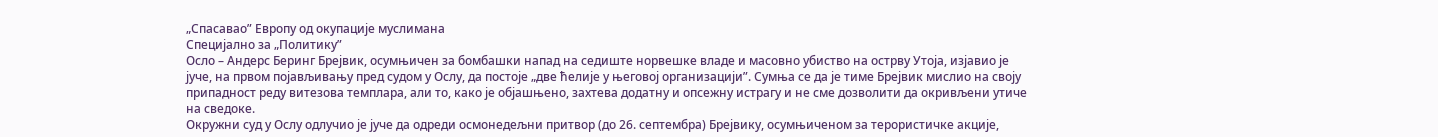„Спасавао” Европу од окупације муслимана
Специјално за „Политику”
Осло – Андерс Беринг Брејвик, осумњичен за бомбашки напад на седиште норвешке владе и масовно убиство на острву Утоја, изјавио је јуче, на првом појављивању пред судом у Ослу, да постоје „две ћелије у његовој организацији”. Сумња се да је тиме Брејвик мислио на своју припадност реду витезова темплара, али то, како је објашњено, захтева додатну и опсежну истрагу и не сме дозволити да окривљени утиче на сведоке.
Окружни суд у Ослу одлучио је јуче да одреди осмонедељни притвор (до 26. септембра) Брејвику, осумњиченом за терористичке акције,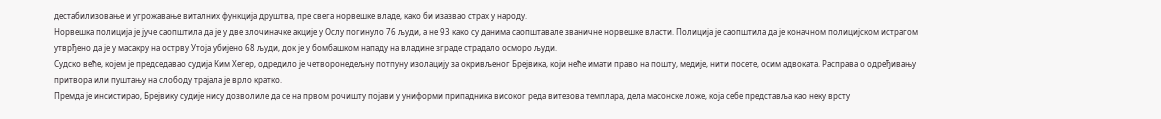дестабилизовање и угрожавање виталних функција друштва, пре свега норвешке владе, како би изазвао страх у народу.
Норвешка полиција је јуче саопштила да је у две злочиначке акције у Ослу погинуло 76 људи, а не 93 како су данима саопштавале званичне норвешке власти. Полиција је саопштила да је коначном полицијском истрагом утврђено да је у масакру на острву Утоја убијено 68 људи, док је у бомбашком нападу на владине зграде страдало осморо људи.
Судско веће, којем је председавао судија Ким Хегер, одредило је четворонедељну потпуну изолацију за окривљеног Брејвика, који неће имати право на пошту, медије, нити посете, осим адвоката. Расправа о одређивању притвора или пуштању на слободу трајала је врло кратко.
Премда је инсистирао, Брејвику судије нису дозволиле да се на првом рочишту појави у униформи припадника високог реда витезова темплара, дела масонске ложе, која себе представља као неку врсту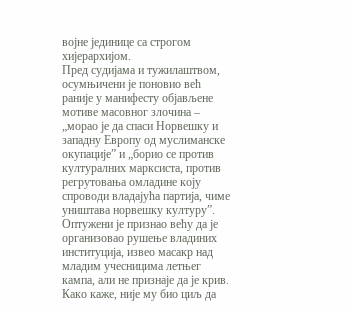војне јединице са строгом хијерархијом.
Пред судијама и тужилаштвом, осумњичени је поновио већ раније у манифесту објављене мотиве масовног злочина – „морао је да спаси Норвешку и западну Европу од муслиманске окупације” и „борио се против културалних марксиста, против регрутовања омладине коју спроводи владајућа партија, чиме уништава норвешку културу”.
Оптужени је признао већу да је организовао рушење владиних институција, извео масакр над младим учесницима летњег кампа, али не признаје да је крив. Како каже, није му био циљ да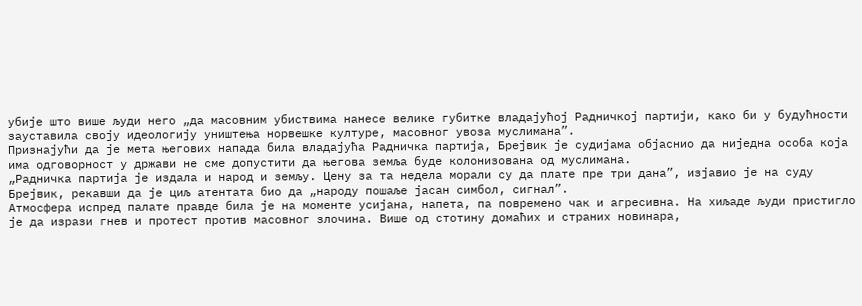убије што више људи него „да масовним убиствима нанесе велике губитке владајућој Радничкој партији, како би у будућности зауставила своју идеологију уништења норвешке културе, масовног увоза муслимана”.
Признајући да је мета његових напада била владајућа Радничка партија, Брејвик је судијама објаснио да ниједна особа која има одговорност у држави не сме допустити да његова земља буде колонизована од муслимана.
„Радничка партија је издала и народ и земљу. Цену за та недела морали су да плате пре три дана”, изјавио је на суду Брејвик, рекавши да је циљ атентата био да „народу пошаље јасан симбол, сигнал”.
Атмосфера испред палате правде била је на моменте усијана, напета, па повремено чак и агресивна. На хиљаде људи пристигло је да изрази гнев и протест против масовног злочина. Више од стотину домаћих и страних новинара,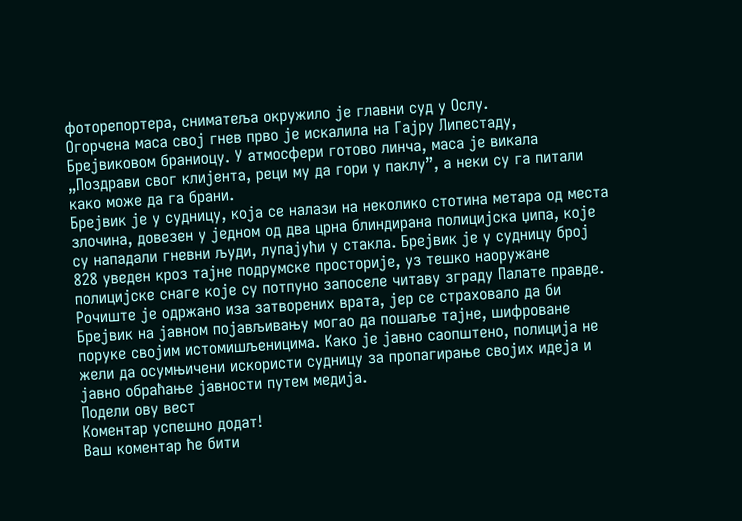фоторепортера, сниматеља окружило је главни суд у Ослу.
Огорчена маса свој гнев прво је искалила на Гајру Липестаду, Брејвиковом браниоцу. У атмосфери готово линча, маса је викала „Поздрави свог клијента, реци му да гори у паклу”, а неки су га питали како може да га брани.
Брејвик је у судницу, која се налази на неколико стотина метара од места злочина, довезен у једном од два црна блиндирана полицијска џипа, које су нападали гневни људи, лупајући у стакла. Брејвик је у судницу број 828 уведен кроз тајне подрумске просторије, уз тешко наоружане полицијске снаге које су потпуно запоселе читаву зграду Палате правде.
Рочиште је одржано иза затворених врата, јер се страховало да би Брејвик на јавном појављивању могао да пошаље тајне, шифроване поруке својим истомишљеницима. Како је јавно саопштено, полиција не жели да осумњичени искористи судницу за пропагирање својих идеја и јавно обраћање јавности путем медија.
Подели ову вест
Комeнтар успeшно додат!
Ваш комeнтар ћe бити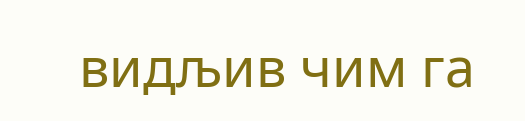видљив чим га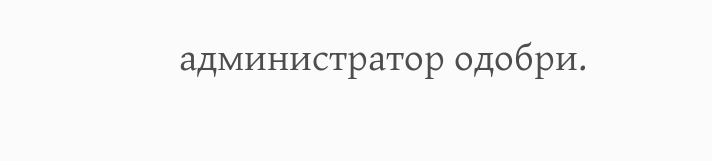администратор одобри.